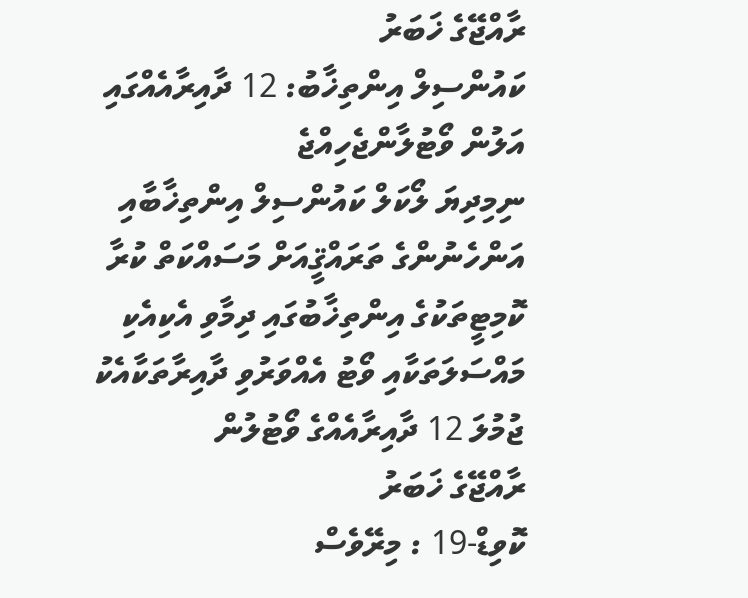ރާއްޖޭގެ ޚަބަރު
ކައުންސިލް އިންތިޚާބު: 12 ދާއިރާއެއްގައި އަލުން ވޯޓުލާންޖެހިއްޖެ
ނިމިދިޔަ ލޯކަލް ކައުންސިލް އިންތިޚާބާއި އަންހެނުންގެ ތަރައްޤީއަށް މަސައްކަތް ކުރާ ކޮމިޓީތަކުގެ އިންތިޚާބުގައި ދިމާވި އެކިއެކި މައްސަލަތަކާއި ވޯޓު އެއްވަރުވި ދާއިރާތަކާއެކު ޖުމުލަ 12 ދާއިރާއެއްގެ ވޯޓުލުން
ރާއްޖޭގެ ޚަބަރު
ކޮވިޑް-19 : މިރޭވެސް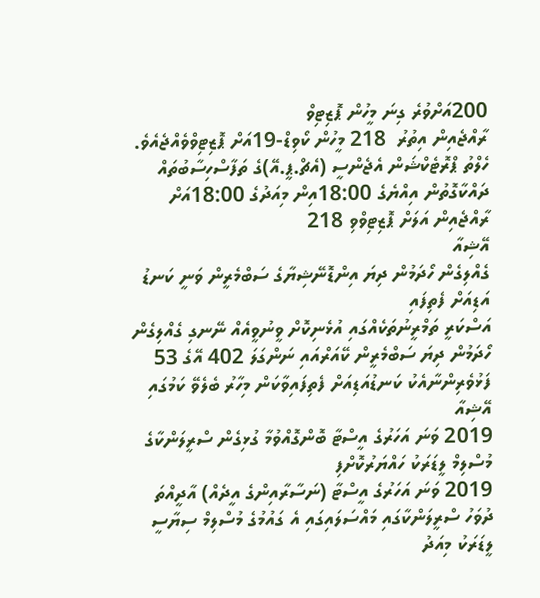200އަށްވުރެ ގިނަ މީހުން ޕޮޒިޓިވް
ރާއްޖެއިން އިތުރު  218 މީހުން ކޯވިޑް-19އަށް ޕޮޒިޓިވްވެއްޖެއެވެ. ހެލްތު ޕްރޮޓެކްޝަން އެޖެންސީ (އެޗް.ޕީ.އޭ)ގެ ތަފާސްހިސާބުތައް ދައްކާގޮތުން އިއްޔެގެ 18:00އިން މިއަދުގެ 18:00އަށް ރާއްޖެއިން އަލަށް ޕޮޒިޓިވްވި 218
އޭޝިއާ
ގެއްލިގެން ހޯދަމުން ދިޔަ އިންޑޮނޭޝިޔާގެ ސަބްމެރީން ވަނީ ކަނޑު އަޑިއަށް ފެތިފައި
އަސްކަރީ ތަމްރީނުތަކެއްގައި އުޅެނިކޮށް ވީނުވީއެއް ނޭނގި ގެއްލިގެން ހޯދަމުން ދިޔަ ސަބްމެރީން ކޭއަރްއައި ނަންގަލަ 402 އޭގެ 53 ފަޅުވެރިންނާއެކު ކަނޑުއަޑިއަށް ފެތިފައިވާކަން މިހާރު ބެލެވޭ ކަމުގައި
އޭޝިއާ
2019 ވަނަ އަހަރުގެ އީސްޓާ ބޮންގޮއްވުމާ ގުޅިގެން ސްރީލަންކާގެ މުސްލިމް ލީޑަރަކު ހައްޔަރުކޮށްފި
2019 ވަނަ އަހަރުގެ އީސްޓާ (ނަސާރާއިންގެ އީދެއް) އާދީއްތަ ދުވަހު ސްރީލަންކާގައި މައްސަލައިގައި އެ ގައުމުގެ މުސްލިމް ސިޔާސީ ލީޑަރަކު މިއަދު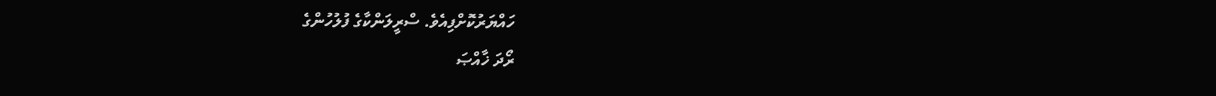ހައްޔަރުކޮށްފިއެވެ. ސްރީލަންކާގެ ފުލުހުންގެ
ރޯދަ ޚާއްޞަ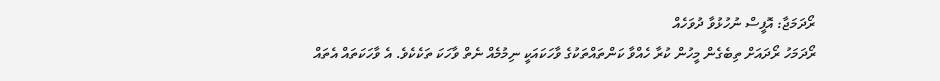ރޯދަމަޖާ: އޮފީސް ނުހުޅުވާ ދުވަހެއް
ރޯދަމަހު ރޯދައަށް ތިބެގެން މީހުން ކުރާ ހެއްވާ ކަންތައްތަކުގެ ވާހަކައަކީ ނިމުމެއް ނެތް ވާހަކަ ތަކެކެވެ. އެ ވާހަކަތައް އެތައް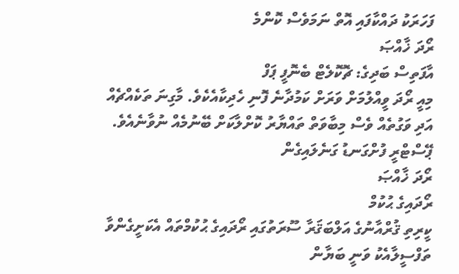ފަހަރަކު ދައްކާފައި އޮތް ނަމަވެސް ކޮންމެ
ރޯދަ ޚާއްޞަ
އާފަތިސް ބަދިގެ: ޗޮކޮލެޓް ބެނޮފީ ޕަފް
މިއީ ރޯދަ ވީއްލުމަށް ވަރަށް ކަމުދާނެ ފޮނި ހެދިކާއެކެވެ. މާގިނަ ތަކެއްޗެއް އަދި ވަގުތެއް ވެސް މިބާވަތް ތައްޔާރު ކޮށްލާކަށް ބޭނުމެއް ނުވާނެއެވެ. ޕޭސްޓްރީ ފުށްގަނޑު ގަނެލައިގެން
ރޯދަ ޚާއްޞަ
ރޯދައިގެ ޙުކުމް
ކީރިތި ޤުރްއާނުގެ އަލްބަޤަރާ ސޫރަތުގައި ރޯދައިގެ ޙުކުމްތައް އެކަށީގެންވާ ތަފްސީލާއެކު ވަނީ ބަޔާން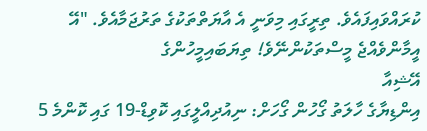ކުރައްވައިފައެވެ. ތިރީގައި މިވަނީ އެ އާޔަތްތަކުގެ ތަރުޖަމާއެވެ. "އޭ އީމާންވެއްޖެ މީސްތަކުންނޭވެ! ތިޔަބައިމީހުންގެ
އޭޝިއާ
އިންޑިޔާގެ ހާލަތު ގޯހުން ގޯހަށް: ނިއުދިއްލީގައި ކޮވިޑް-19 ގައި ކޮންމެ 5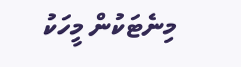މިނެޓަކުން މީހަކު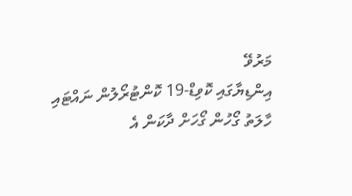މަރުވޭ
އިންޑިޔާގައި ކޮވިޑް-19 ކޮންޓުރޯލުން ނައްޓައި ހާލަތު ގޯހުން ގޯހަށް ދާކަން އެ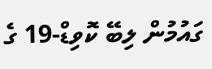ގައުމުން ލިބޭ ކޮވިޑް-19 ގެ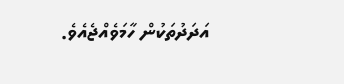އަދަދުތަކުން ހާމަވެއްޖެއެވެ.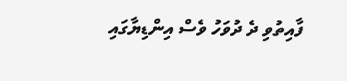ފާއިތުވި ދެ ދުވަހު ވެސް އިންޑިޔާގައި